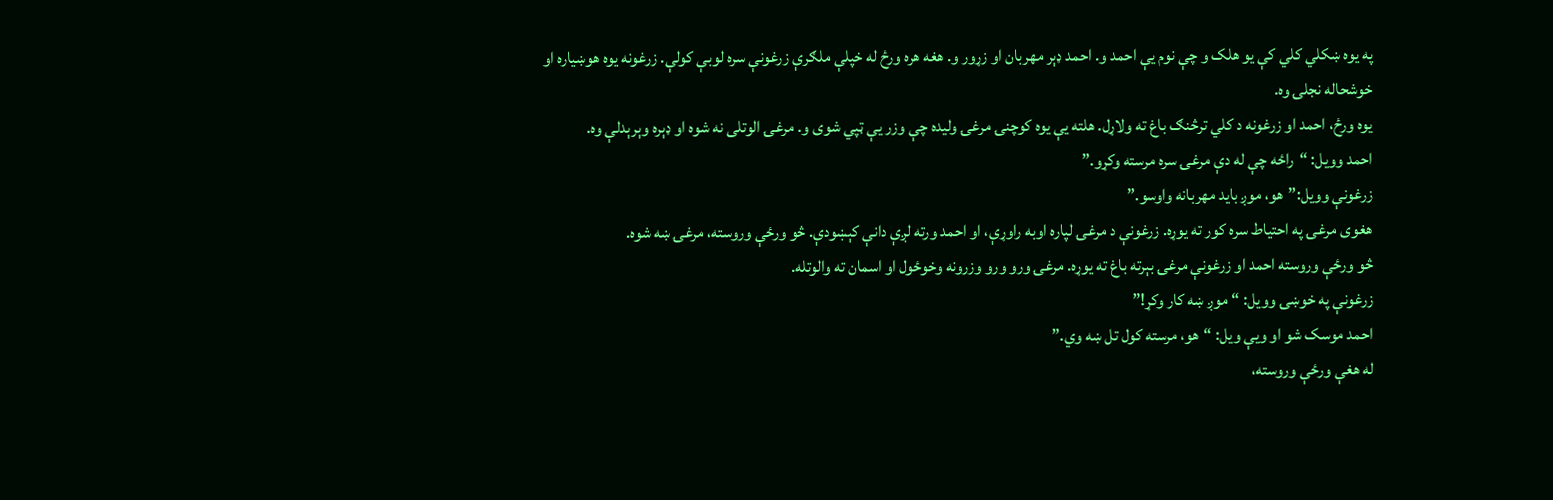په یوه ښکلي کلي کې یو هلک و چې نوم یې احمد و. احمد ډېر مهربان او زړور و. هغه هره ورځ له خپلې ملګرې زرغونې سره لوبې کولې. زرغونه یوه هوښیاره او خوشحاله نجلۍ وه.
یوه ورځ، احمد او زرغونه د کلي ترڅنګ باغ ته ولاړل. هلته یې یوه کوچنۍ مرغۍ ولیده چې وزر یې ټپي شوی و. مرغۍ الوتلی نه شوه او ډېره وېرېدلې وه.
احمد وویل: “راځه چې له دې مرغۍ سره مرسته وکړو.”
زرغونې وویل:”هو، موږ باید مهربانه واوسو.”
هغوی مرغۍ په احتیاط سره کور ته یوړه. زرغونې د مرغۍ لپاره اوبه راوړې، او احمد ورته لږې دانې کېښودې. څو ورځې وروسته، مرغۍ ښه شوه.
څو ورځې وروسته احمد او زرغونې مرغۍ بېرته باغ ته یوړه. مرغۍ ورو ورو وزرونه وخوځول او اسمان ته والوتله.
زرغونې په خوښۍ وویل: “موږ ښه کار وکړ!”
احمد موسک شو او ویې ویل: “هو، مرسته کول تل ښه وي.”
له هغې ورځې وروسته،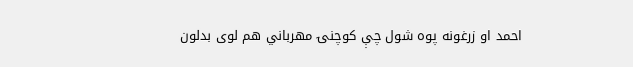احمد او زرغونه پوه شول چې کوچنۍ مهرباني هم لوی بدلون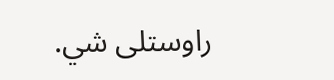راوستلی شي.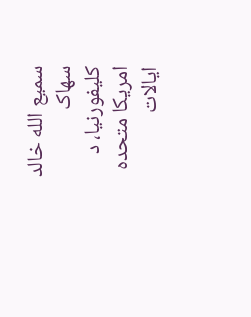سمیع الله خالد سهاک
کلیفورنیا، د امریکا متحده ایالات